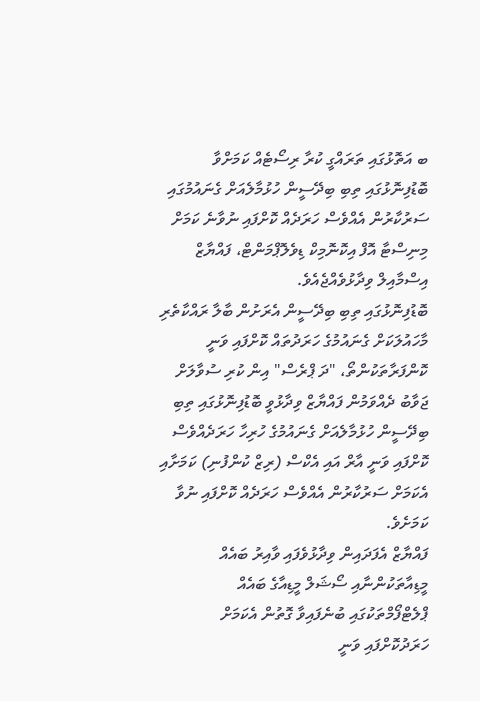ބ އަތޮޅުގައި ތަރައްގީ ކުރާ ރިސޯޓެއް ކަމަށްވާ ބޮޑުފިނޮޅުގައި ތިބި ބިދޭސީން ހުޅުމާލެއަށް ގެނައުމުގައި ސަރުކާރުން އެއްވެސް ހަރަދެއް ކޮށްފައި ނުވާނެ ކަމަށް މިނިސްޓާ އޮފް އިކޮނޮމިކް ޑިވެލޮޕްމަންޓް، ފައްޔާޒް އިސްމާއިލް ވިދާޅުވެއްޖެއެވެ.
ބޮޑުފިނޮޅުގައި ތިބި ބިދޭސީން އެރަށުން ބާލާ ރައްކާތެރި މާހައުލަކަށް ގެނައުމުގެ ހަރަދުތައް ކޮށްފައި ވަނީ ކޮންފަރާތަކުންތޯ، "ދަ ޕްރެސް" އިން ކުރި ސުވާލަށް ޖަވާބު ދެއްވަމުން ފައްޔާޒް ވިދާޅުވީ ބޮޑުފިނޮޅުގައި ތިބި ބިދޭސީން ހުޅުމާލެއަށް ގެނައުމުގެ ހުރިހާ ހަރަދެއްވެސް ކޮށްފައި ވަނީ އާރް އައި އެކްސް (ރިޒް ކުންފުނި) ކަމަށާއި އެކަމަށް ސަރުކާރުން އެއްވެސް ހަރަދެއް ކޮށްފައި ނުވާ ކަމަށެވެ.
ފައްޔާޒް އެފަދައިން ވިދާޅުވެފައި ވާއިރު ބައެއް މީޑިއާތަކުންނާއި ސޯޝަލް މީޑިއާގެ ބައެއް ޕްލެޓްފޯމްތަކުގައި ބުނެފައިވާ ގޮތުން އެކަމަށް ހަރަދުކޮށްފައި ވަނީ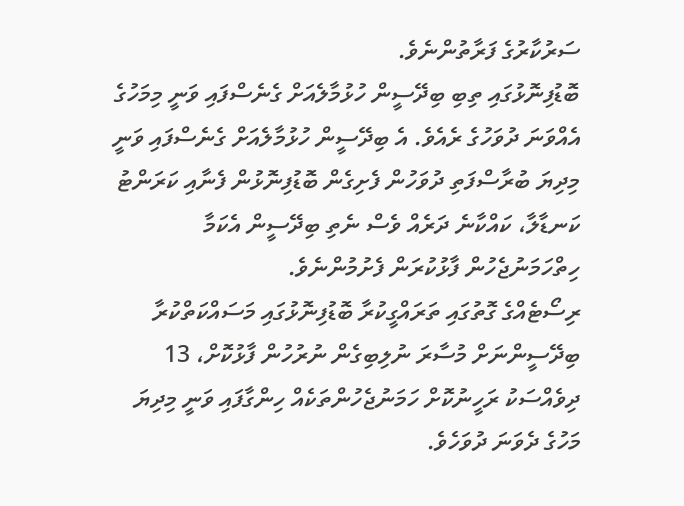ސަރުކާރުގެ ފަރާތުންނެވެ.
ބޮޑުފިނޮޅުގައި ތިބި ބިދޭސީން ހުޅުމާލެއަށް ގެނެސްފައި ވަނީ މިމަހުގެ އެއްވަނަ ދުވަހުގެ ރެއެވެ. އެ ބިދޭސީން ހުޅުމާލެއަށް ގެނެސްފައި ވަނީ މިދިޔަ ބުރާސްފަތި ދުވަހުން ފެށިގެން ބޮޑުފިނޮޅުން ފެނާއި ކަރަންޓު ކަނޑާލާ، ކައްކާނެ ދަރެއް ވެސް ނެތި ބިދޭސީން އެކަމާ ހިތްހަމަނުޖެހުން ފާޅުކުރަން ފެށުމުންނެވެ.
ރިސޯޓެއްގެ ގޮތުގައި ތަރައްގީކުރާ ބޮޑުފިނޮޅުގައި މަސައްކަތްކުރާ ބިދޭސީންނަށް މުސާރަ ނުލިބިގެން ނުރުހުން ފާޅުކޮށް، 13 ދިވެއްސަކު ރަހީނުކޮށް ހަމަނުޖެހުންތަކެއް ހިންގާފައި ވަނީ މިދިޔަ މަހުގެ ދެވަނަ ދުވަހެވެ.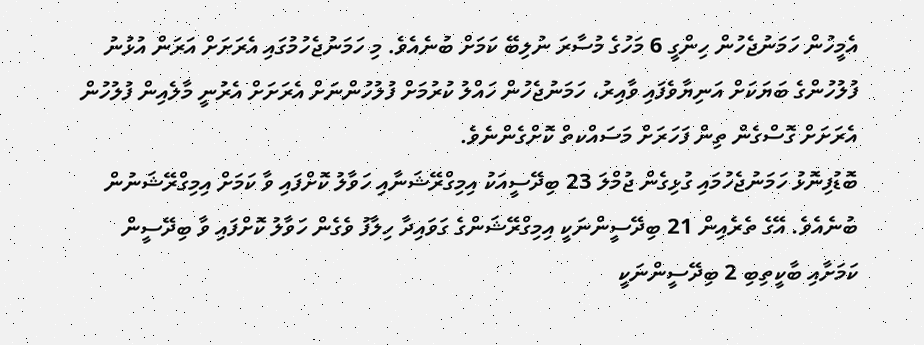އެމީހުން ހަމަނުޖެހުން ހިންގީ 6 މަހުގެ މުސާރަ ނުލިބޭ ކަމަށް ބުނެއެވެ. މި ހަމަނުޖެހުމުގައި އެރަށަށް އަރަން އުޅުނު ފުލުހުންގެ ބަޔަކަށް އަނިޔާވެފައި ވާއިރު، ހަމަނުޖެހުން ހައްލު ކުރުމަށް ފުލުހުންނަށް އެރަށަށް އެރުނީ މާލެއިން ފުލުހުން އެރަށަށް ގޮސްގެން ތިން ފަހަރަށް މަސައްކތް ކޮށްގެންނެވެ.
ބޮޑުފިނޮޅު ހަމަނުޖެހުމައި ގުޅިގެން ޖުމްލަ 23 ބިދޭސީއަކު އިމިގްރޭޝަނާއި ހަވާލު ކޮށްފައި ވާ ކަމަށް އިމިގްރޭޝަނުން ބުނެއެވެ. އޭގެ ތެރެއިން 21 ބިދޭސީންނަކީ އިމިގްރޭޝަންގެ ގަވައިދާ ހިލާފު ވެގެން ހަވާލު ކޮށްފައި ވާ ބިދޭސީން ކަމަށާއި ބާކީތިބި 2 ބިދޭސީންނަކީ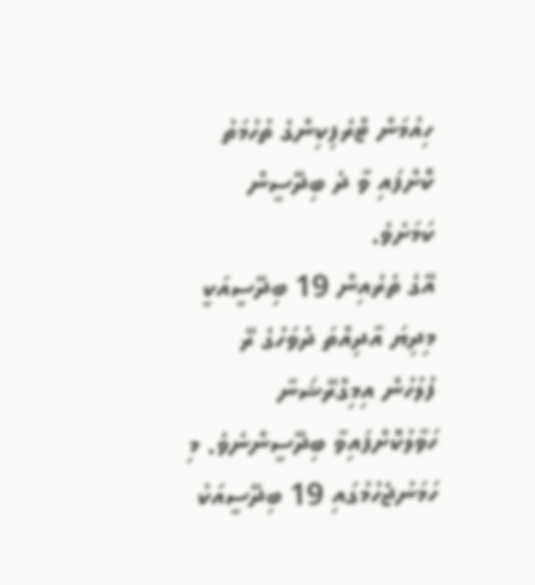ހިއުމަން ޓްރެފިކިންގެ ތުހުމަތު ކޮށްފައި ވާ ދެ ބިދޭސީން ކަމަށެވެ.
އޭގެ ތެރެއިން 19 ބިދޭސީއަކީ މިދިޔަ އާދިއްތަ ދުވަހުގެ ރޭ ފުލުހުން އިމިގްރޭޝަނާ ހަވާލުކޮށްފައިވާ ބިދޭސީންނެވެ. މި ހަމަނުޖެހުމުގައި 19 ބިދޭސީއަކު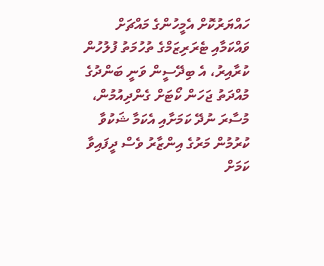ހައްޔަރުކޮށް އެމީހުންގެ މައްޗަށް ވައްކަމާއި ޓެރަރިޒަމްގެ ތުހުމަތު ފުލުހުން ކުރާއިރު، އެ ބިދޭސީން ވަނީ ބަންދުގެ މުއްދަތު ޖަހަން ކޯޓަށް ގެންދިއުމުން، މުސާރަ ނުދޭ ކަމަށާއި އެކަމާ ޝަކުވާ ކުރުމުން މަރުގެ އިންޒާރު ވެސް ދީފައިވާ ކަމަށް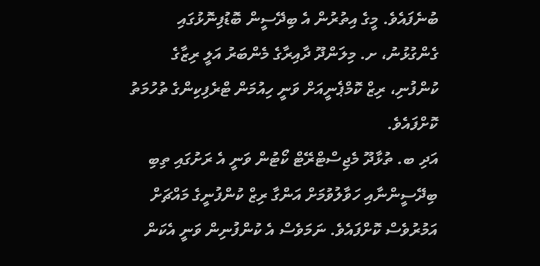ބުނެފައެވެ. މީގެ އިތުރުން އެ ބިދޭސީން ބޮޑުފިނޮޅުގައި ގެންގުޅުނު، ށ. މިލަންދޫ ދާއިރާގެ މެންބަރު އަލީ ރިޒާގެ ކުންފުނި، ރިޒް ކޮމްޕެނީއަށް ވަނީ ހިއުމަން ޓްރެފިކިންގެ ތުހުމަތު ކޮށްފައެވެ.
އަދި ބ. ތުޅާދޫ މެޖިސްޓްރޭޓް ކޯޓުން ވަނީ އެ ރަށުގައި ތިބި ބިދޭސީންނާއި ހަވާލުވުމަށް އަންގާ ރިޒް ކުންފުނީގެ މައްޗަށް އަމުރުވެސް ކޮށްފައެވެ. ނަމަވެސް އެ ކުންފުނިން ވަނީ އެކަން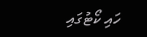ހައި ކޯޓުގައި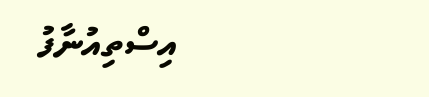އިސްތިއުނާފު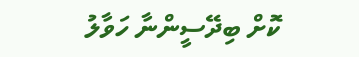ކޮށް ބިދޭސީންނާ ހަވާލު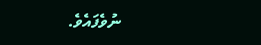ނުވެފައެވެ.